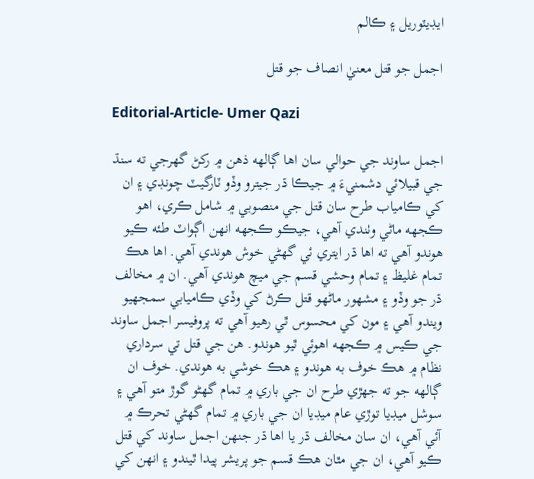ايڊيٽوريل ۽ ڪالم

اجمل جو قتل معنيٰ انصاف جو قتل

Editorial-Article- Umer Qazi

اجمل ساوند جي حوالي سان اها ڳالهه ذهن ۾ رکڻ گهرجي ته سنڌ جي قبيلائي دشمنيءَ ۾ جيڪا ڌر جيترو وڏو ٽارگيٽ چونڊي ۽ ان کي ڪامياب طرح سان قتل جي منصوبي ۾ شامل ڪري، اهو ڪجهه ماڻي وٺندي آهي، جيڪو ڪجهه انهن اڳواٽ طئه ڪيو هوندو آهي ته اها ڌر ايتري ئي گهڻي خوش هوندي آهي. اها هڪ تمام غليظ ۽ تمام وحشي قسم جي ميچ هوندي آهي. ان ۾ مخالف ڌر جو وڏو ۽ مشهور ماڻهو قتل ڪرڻ کي وڏي ڪاميابي سمجهيو ويندو آهي ۽ مون کي محسوس ٿي رهيو آهي ته پروفيسر اجمل ساوند جي ڪيس ۾ ڪجهه اهوئي ٿيو هوندو. هن جي قتل تي سرداري نظام ۾ هڪ خوف به هوندو ۽ هڪ خوشي به هوندي. خوف ان ڳالهه جو ته جهڙي طرح ان جي باري ۾ تمام گهڻو گوڙ متو آهي ۽ سوشل ميڊيا توڙي عام ميڊيا ان جي باري ۾ تمام گهڻي تحرڪ ۾ آئي آهي، ان سان مخالف ڌر يا اها ڌر جنهن اجمل ساوند کي قتل ڪيو آهي، ان جي مٿان هڪ قسم جو پريشر پيدا ٿيندو ۽ انهن کي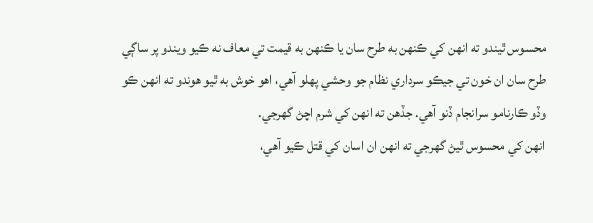محسوس ٿيندو ته انهن کي ڪنهن به طرح سان يا ڪنهن به قيمت تي معاف نه ڪيو ويندو پر ساڳي طرح سان ان خون تي جيڪو سرداري نظام جو وحشي پهلو آهي، اهو خوش به ٿيو هوندو ته انهن ڪو وڏو ڪارنامو سرانجام ڏنو آهي. جڏهن ته انهن کي شرم اچڻ گهرجي.
انهن کي محسوس ٿيڻ گهرجي ته انهن ان اسان کي قتل ڪيو آهي،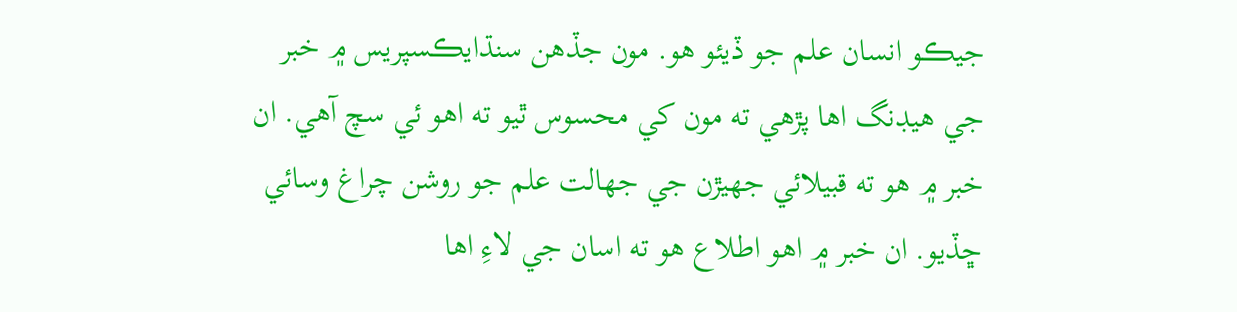جيڪو انسان علم جو ڏيئو هو. مون جڏهن سنڌايڪسپريس ۾ خبر جي هيڊنگ اها پڙهي ته مون کي محسوس ٿيو ته اهو ئي سچ آهي. ان خبر ۾ هو ته قبيلائي جهيڙن جي جهالت علم جو روشن چراغ وسائي ڇڏيو. ان خبر ۾ اهو اطلاع هو ته اسان جي لاءِ اها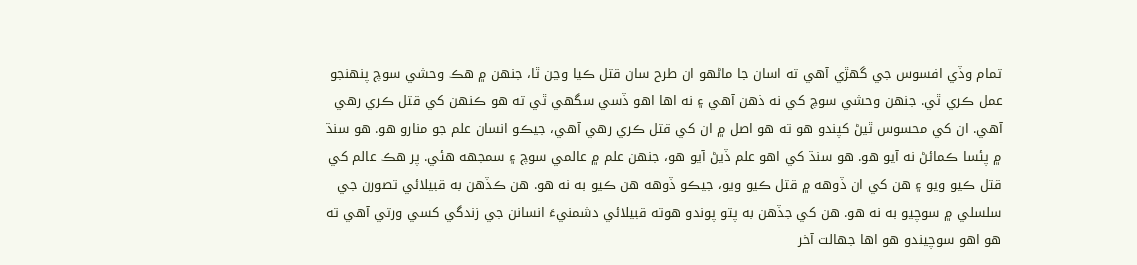تمام وڏي افسوس جي گهڙي آهي ته اسان جا ماڻهو ان طرح سان قتل ڪيا وڃن ٿا، جنهن ۾ هڪ وحشي سوچ پنهنجو عمل ڪري ٿي. جنهن وحشي سوچ کي نه ذهن آهي ۽ نه اها اهو ڏسي سگهي ٿي ته هو ڪنهن کي قتل ڪري رهي آهي. ان کي محسوس ٿيڻ کپندو هو ته هو اصل ۾ ان کي قتل ڪري رهي آهي، جيڪو انسان علم جو منارو هو. هو سنڌ ۾ پئسا ڪمائڻ نه آيو هو. هو سنڌ کي اهو علم ڏيڻ آيو هو، جنهن علم ۾ عالمي سوچ ۽ سمجهه هئي. پر هڪ عالم کي قتل ڪيو ويو ۽ هن کي ان ڏوهه ۾ قتل ڪيو ويو، جيڪو ڏوهه هن ڪيو به نه هو. هن ڪڏهن به قبيلائي تصورن جي سلسلي ۾ سوچيو به نه هو. هن کي جڏهن به پتو پوندو هوته قبيلائي دشمنيءَ انسانن جي زندگي کسي ورتي آهي ته هو اهو سوچيندو هو اها جهالت آخر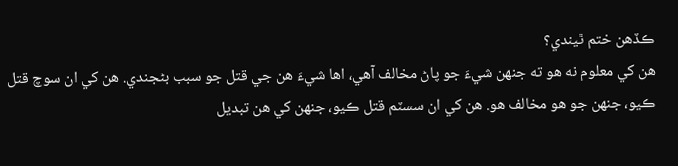ڪڏهن ختم ٿيندي؟
هن کي معلوم نه هو ته جنهن شيءَ جو پاڻ مخالف آهي، اها شيءَ هن جي قتل جو سبب بڻجندي. هن کي ان سوچ قتل ڪيو، جنهن جو هو مخالف هو. هن کي ان سسٽم قتل ڪيو، جنهن کي هن تبديل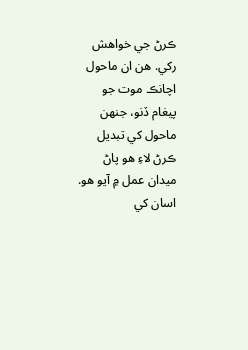ڪرڻ جي خواهش رکي. هن ان ماحول اچانڪ موت جو پيغام ڏنو، جنهن ماحول کي تبديل ڪرڻ لاءِ هو پاڻ ميدان عمل ۾ آيو هو.
اسان کي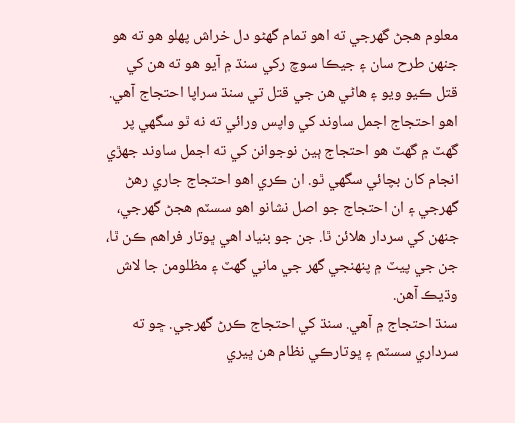معلوم هجڻ گهرجي ته اهو تمام گهڻو دل خراش پهلو هو ته هو جنهن طرح سان ۽ جيڪا سوچ رکي سنڌ ۾ آيو هو ته هن کي قتل ڪيو ويو ۽ هاڻي هن جي قتل تي سنڌ سراپا احتجاج آهي. اهو احتجاج اجمل ساوند کي واپس ورائي ته نه ٿو سگهي پر گهٽ ۾ گهٽ هو احتجاج ٻين نوجوانن کي ته اجمل ساوند جهڙي انجام کان بچائي سگهي ٿو. ان ڪري اهو احتجاج جاري رهڻ گهرجي ۽ ان احتجاج جو اصل نشانو اهو سسٽم هجڻ گهرجي، جنهن کي سردار هلائن ٿا. جن جو بنياد اهي ڀوتار فراهم ڪن ٿا، جن جي پيٽ ۾ پنهنجي گهر جي ماني گهٽ ۽ مظلومن جا لاش وڌيڪ آهن.
سنڌ احتجاج ۾ آهي. سنڌ کي احتجاج ڪرڻ گهرجي. ڇو ته سرداري سسٽم ۽ ڀوتارڪي نظام هن ڀيري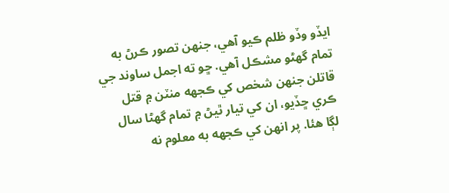ايڏو وڏو ظلم ڪيو آهي، جنهن تصور ڪرڻ به تمام گهڻو مشڪل آهي. ڇو ته اجمل ساوند جي قاتلن جنهن شخص کي ڪجهه منٽن ۾ قتل ڪري ڇڏيو، ان کي تيار ٿيڻ ۾ تمام گهڻا سال لڳا هئا. پر انهن کي ڪجهه به معلوم نه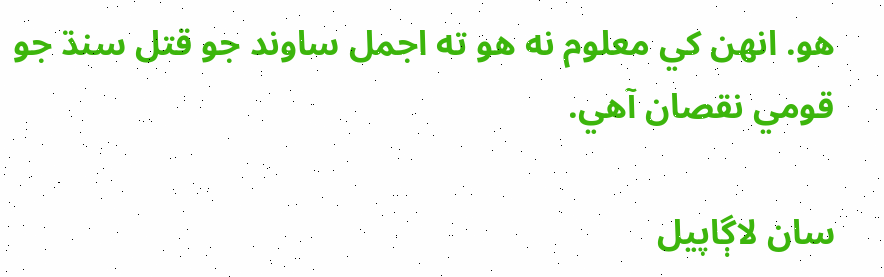هو. انهن کي معلوم نه هو ته اجمل ساوند جو قتل سنڌ جو قومي نقصان آهي.

سان لاڳاپيل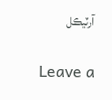آرٽيڪل

Leave a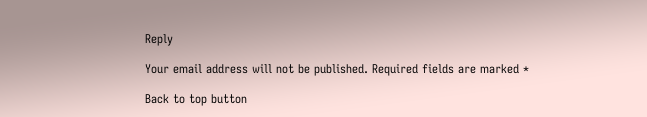Reply

Your email address will not be published. Required fields are marked *

Back to top button